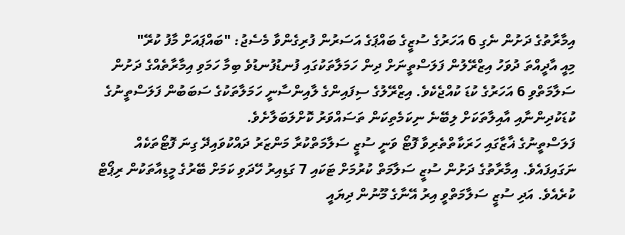އިމާރާތުގެ ދަށުން ނެގި 6 އަހަރުގެ ސުޒީގެ ބައްޕަގެ އަސަރުން ފުރިގެންވާ މެސެޖު: "ބައްޕައަށް މާފު ކުރޭ"
މިއީ އާދީއްތަ ދުވަހު އިޒްރޭލުން ފަލަސްތީނަށް ދިން ހަމަލާތަކުގައި ފުނޑުފުނޑުވެ ބިމާ ހަމަވި އިމާރާތެއްގެ ދަށުން ސަލާމަތްވި 6 އަހަރުގެ ކުޑަ ކުއްޖެކެވެ. އިޒްރޭލުގެ ސިފައިންގެ ލާއިންސާނީ ހަމަލާތަކުގެ ސަބަބުން ފަލަސްތީނުގެ ކުޑަކުދިންނާއި އާއިލާތަކަށް ލިބޭނެ ނިކަމެތިކަން ތަސައްވަރު ކޮށްލަބަލާށެވެ.
ފަލަސްތީނުގެ ޣާޒާގައި ހަރަކާތްތެރިވާ ފޮޓޯ ވަނީ ސުޒީ ސަލާމަތްކުރާ މަންޒަރު ދައްކުވައިދޭ ގިނަ ފޮޓޯތަކެއް ނަގައިފައެވެ. އިމާރާތުގެ ދަށުން ސުޒީ ސަލާމަތް ކުރުމަށް ޓަކައި 7 ގަޑިއިރު ހޭދަވި ކަމަށް ބޭރުގެ މީޑިއާތަކުން ރިޕޯޓް ކުރެއެވެ. އަދި ސުޒީ ސަލާމަތްވީ އިރު އޭނާގެ މޫނުން ދިޔައީ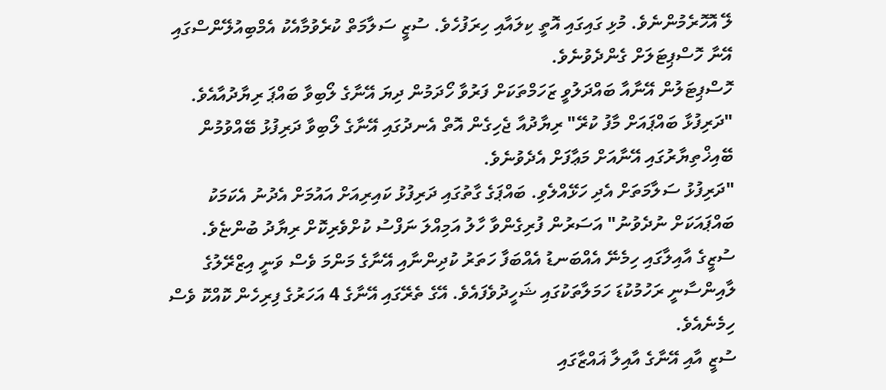ލޭ އޮހޮރެމުންނެވެ. މުޅި ގައިގައި އޮތީ ކިލައާއި ހިރަފުހެވެ. ސުޒީ ސަލާމަތް ކުރެވުމާއެކު އެމްބިއުލޭންސްގައި އޭނާ ހޮސްޕިޓަލަށް ގެންދެވުނެވެ.
ހޮސްޕިޓަލުން އޭނާއާ ބައްދަލުވީ ޒަހަމްތަކަށް ފަރުވާ ހޯދަމުން ދިޔަ އޭނާގެ ލޯބިވާ ބައްޕަ ރިޔާދުއާއެވެ.
"ދަރިފުޅާ ބައްޕައަށް މާފު ކުރޭ" ރިޔާދުއާ ޖެހިގެން އޮތް އެނދުގައި އޭނާގެ ލޯބިވާ ދަރިފުޅު ބޭއްވުމުން ބޭއިޚްތިޔާރުގައި އޭނާއަށް މަޢާފަށް އެދެވުނެވެ.
"ދަރިފުޅު ސަލާމަތަށް އެދި ހަޅޭއްލެވި. ބައްޕަގެ ގާތުގައި ދަރިފުޅު ކައިރިއަށް އައުމަށް އެދުނު އެކަމަކު ބައްޕައަކަށް ނުދެވުނު" އަސަރުން ފުރިގެންވާ ހާލު އަމިއްލަ ނަފްސު ކުށްވެރިކޮށް ރިޔާދު ބުންޏެވެ.
ސުޒީގެ އާއިލާގައި ހިމެނޭ އެއްބަނޑު އެއްބަފާ ހަތަރު ކުދިންނާއި އޭނާގެ މަންމަ ވެސް ވަނީ އިޒްރޭލުގެ ލާއިންސާނީ ރަހުމުކުޑަ ހަމަލާތަކުގައި ޝަހީދުވެފައެވެ. އޭގެ ތެރޭގައި އޭނާގެ 4 އަހަރުގެ ފިރިހެން ކޮއްކޮ ވެސް ހިމެނެއެވެ.
ސުޒީ އާއި އޭނާގެ އާއިލާ ޣައްޒާގައި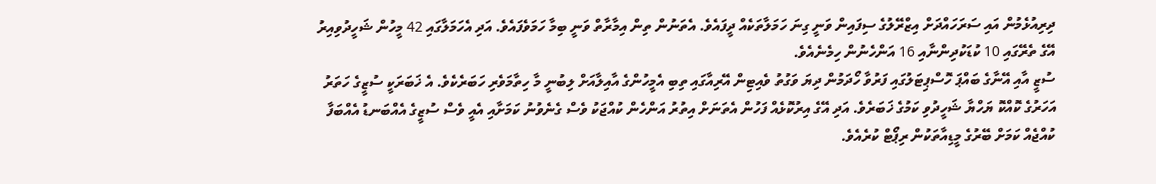ދިރިއުޅެމުން އައި ސަރަހައްދަށް އިޒްރޭލުގެ ސިފައިން ވަނީ ގިނަ ހަމަލާތަކެއް ދީފައެވެ. އެތަނުން ތިން އިމާރާތް ވަނީ ބިމާ ހަމަވެފައެވެ. އަދި އެހަމަލާގައި 42 މީހުން ޝަހީދުވިއިރު އޭގެ ތެރޭގައި 10 ކުޑަކުދިންނާއި 16 އަންހެނުން ހިމެނެއެވެ.
ސުޒީ އާއި އޭނާގެ ބައްޕަ ހޮސްޕިޓަލުގައި ފަރުވާ ހޯދަމުން ދިޔަ ވަގުތު ވެއިޓިން އޭރިއާގައި ތިބި އެމީހުންގެ އާއިލާއަށް ލިބުނީ މާ ހިތާމަވެރި ހަބަރެކެވެ. އެ ޚަބަރަކީ ސުޒީގެ ހަތަރު އަހަރުގެ ކޮއްކޮ ޔަހްޔާ ޝަހީދުވި ކަމުގެ ޚަބަރެވެ. އަދި އޭގެ އިރުކޮޅެއް ފަހުން އެތަނަށް އިތުރު އަންހެން ކުއްޖަކު ވެސް ގެނެވުނު ކަމަށާއި އެއީ ވެސް ސުޒީގެ އެއްބަނޑު އެއްބަފާ ކުއްޖެއް ކަމަށް ބޭރުގެ މީޑިއާތަކުން ރިޕޯޓް ކުރެއެވެ.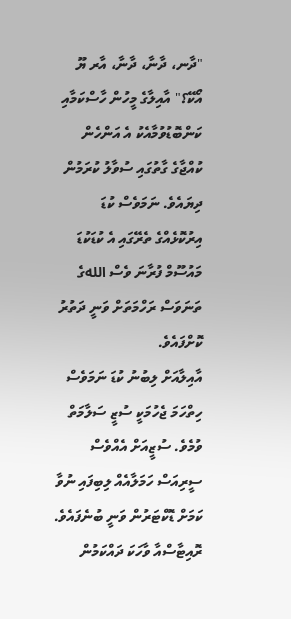"ދާނ، ދާނާ، ދާނާ، އާރ ޔޫ އޯކޭ؟" އާއިލާގެ މީހުން ހާސްކަމާއި ކަންބޮޑުވުމާއެކު އެ އަންހެން ކުއްޖާގެ ގާތުގައި ސުވާލު ކުރަމުން ދިޔައެވެ. ނަމަވެސް ކުޑަ އިރުކޮޅެއްގެ ތެރޭގައި އެ ކުޑަކުޑަ މައުސޫމް ފުރާނަ ވެސް اللهގެ ތަނަވަސް ރަހްމަތަށް ވަނީ ދަތުރު ކޮށްފައެވެ.
އާއިލާއަށް ލިބުނު ކުޑަ ނަމަވެސް ހިތްހަމަ ޖެހުމަކީ ސުޒީ ސަލާމަތް ވުމެވެ. ސުޒީއަށް އެއްވެސް ސީރިއަސް ހަމަލާއެއް ލިބިފައި ނުވާ ކަމަށް ޑޮކްޓަރުން ވަނީ ބުނެފައެވެ.
ރޮއިޓާސްއާ ވާހަކަ ދައްކަމުން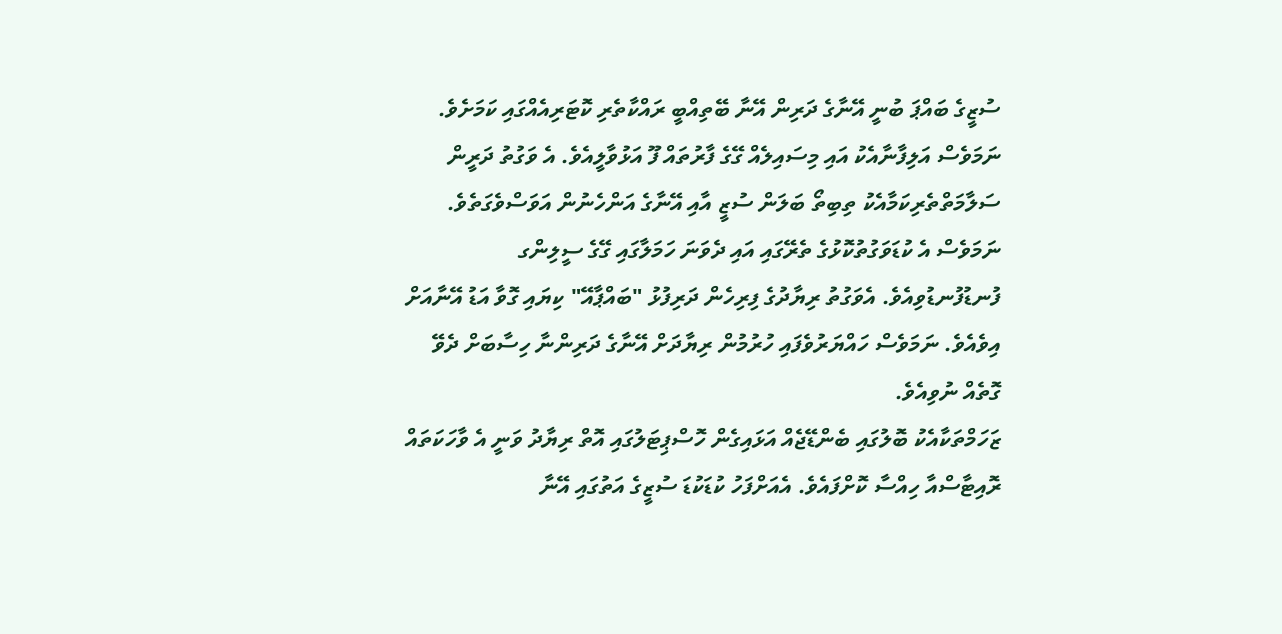ސުޒީގެ ބައްޕަ ބުނީ އޭނާގެ ދަރިން އޭނާ ބޭތިއްބީ ރައްކާތެރި ކޮޓަރިއެއްގައި ކަމަށެވެ. ނަމަވެސް އަލިފާނާއެކު އައި މިސައިލެއް ގޭގެ ފާރުތައް ފޫ އަޅުވާލީއެވެ. އެ ވަގުތު ދަރީން ސަލާމަތްތެރިކަމާއެކު ތިބިތޯ ބަލަން ސުޒީ އާއި އޭނާގެ އަންހެނުން އަވަސްވެގަތެވެ. ނަމަވެސް އެ ކުޑަވަގުތުކޮޅުގެ ތެރޭގައި އައި ދެވަނަ ހަމަލާގައި ގޭގެ ސީލިންގ ފުނޑުފުނޑުވިއެވެ. އެވަގުތު ރިޔާދުގެ ފިރިހެން ދަރިފުޅު "ބައްޕާއޭ" ކިޔައި ގޮވާ އަޑު އޭނާއަށް އިވެއެވެ. ނަމަވެސް ހައްޔަރުވެފައި ހުރުމުން ރިޔާދަށް އޭނާގެ ދަރިންނާ ހިސާބަށް ދެވޭ ގޮތެއް ނުވިއެވެ.
ޒަހަމްތަކާއެކު ބޮލުގައި ބެންޑޭޖެއް އަޅައިގެން ހޮސްޕިޓަލުގައި އޮތް ރިޔާދު ވަނީ އެ ވާހަކަތައް ރޮއިޓާސްއާ ހިއްސާ ކޮށްފައެވެ. އެއަށްފަހު ކުޑަކުޑަ ސުޒީގެ އަތުގައި އޭނާ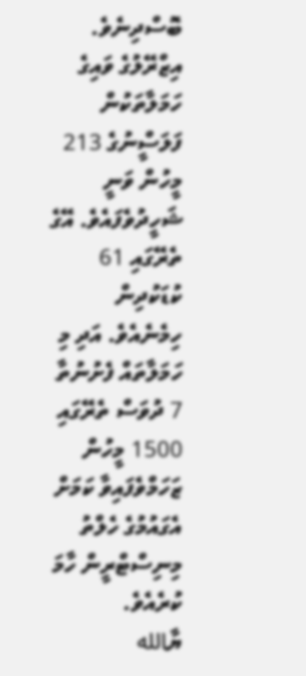ބޮސްދިނެވެ.
އިޒްރޭލުގެ ވައިގެ ހަމަލާތަކުން ފަލަސްީނުގެ 213 މީހުން ވަނީ ޝަހީދުވެފައެވެ. އޭގެ ތެރޭގައި 61 ކުޑަކުދިން ހިމެނެއެވެ. އަދި މި ހަމަލާތައް ފެށުނުތާ 7 ދުވަސް ތެރޭގައި 1500 މީހުން ޒަހަމްވެފައިވާ ކަމަށް އެގައުމުގެ ހެލްތު މިނިސްޓްރީން ހާމަ ކުރެއެވެ.
ޔާالله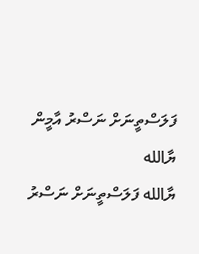ފަލަސްތީނަށް ނަސްރު އާމީން
ޔާالله
ޔާالله ފަލަސްތީނަށް ނަސްރު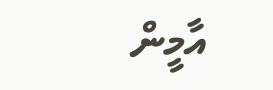އާމީން